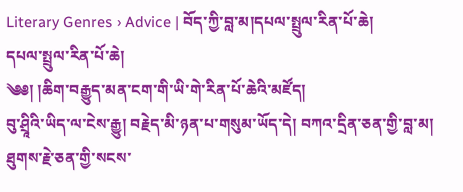Literary Genres › Advice | བོད་ཀྱི་བླ་མ།དཔལ་སྤྲུལ་རིན་པོ་ཆེ།
དཔལ་སྤྲུལ་རིན་པོ་ཆེ།
༄༅། །ཆིག་བརྒྱུད་མན་ངག་གི་ཡི་གེ་རིན་པོ་ཆེའི་མཛོད།
བུ་ཤྲཱིའི་ཡིད་ལ་ངེས་རྒྱུ། བརྗེད་མི་ཉན་པ་གསུམ་ཡོད་དེ། བཀའ་དྲིན་ཅན་གྱི་བླ་མ། ཐུགས་རྗེ་ཅན་གྱི་སངས་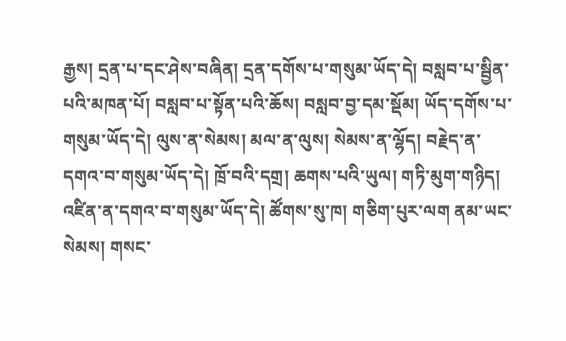རྒྱས། དྲན་པ་དང་ཤེས་བཞིན། དྲན་དགོས་པ་གསུམ་ཡོད་དེ། བསླབ་པ་སྦྱིན་པའི་མཁན་པོ། བསླབ་པ་སྟོན་པའི་ཆོས། བསླབ་བྱ་དམ་སྡོམ། ཡོད་དགོས་པ་གསུམ་ཡོད་དེ། ལུས་ན་སེམས། མལ་ན་ལུས། སེམས་ན་ལྷོད། བརྗེད་ན་དགའ་བ་གསུམ་ཡོད་དེ། ཁྲོ་བའི་དགྲ། ཆགས་པའི་ཡུལ། གཏི་མུག་གཉིད། འཛིན་ན་དགའ་བ་གསུམ་ཡོད་དེ། ཚོགས་སུ་ཁ། གཅིག་པུར་ལག ནམ་ཡང་སེམས། གསང་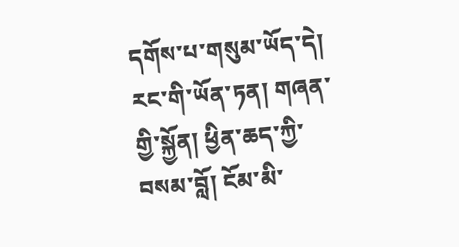དགོས་པ་གསུམ་ཡོད་དེ། རང་གི་ཡོན་ཏན། གཞན་གྱི་སྐྱོན། ཕྱིན་ཆད་ཀྱི་བསམ་བློ། ངོམ་མི་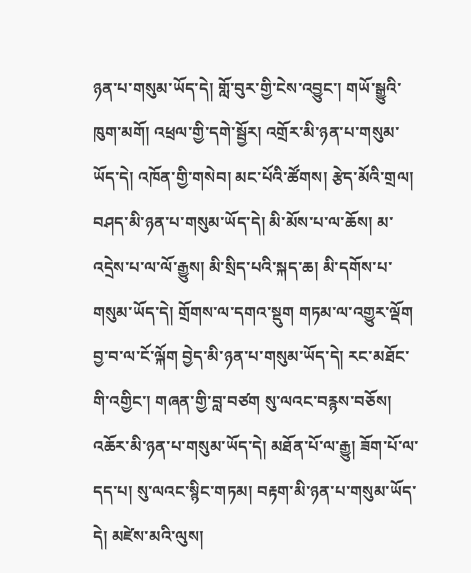ཉན་པ་གསུམ་ཡོད་དེ། གློ་བུར་གྱི་ངེས་འབྱུང་། གཡོ་སྒྱུའི་ཁུག་མགོ། འཕྲལ་གྱི་དགེ་སྦྱོར། འགྲོར་མི་ཉན་པ་གསུམ་ཡོད་དེ། འཁོན་གྱི་གསེབ། མང་པོའི་ཚོགས། རྩེད་མོའི་གྲལ། བཤད་མི་ཉན་པ་གསུམ་ཡོད་དེ། མི་མོས་པ་ལ་ཆོས། མ་འདྲེས་པ་ལ་ལོ་རྒྱུས། མི་སྲིད་པའི་སྐད་ཆ། མི་དགོས་པ་གསུམ་ཡོད་དེ། གྲོགས་ལ་དགའ་སྡུག གཏམ་ལ་འགྱུར་ལྡོག བྱ་བ་ལ་ངོ་ལྐོག བྱེད་མི་ཉན་པ་གསུམ་ཡོད་དེ། རང་མཐོང་གི་འགྱིང་། གཞན་གྱི་བླ་བཙག སུ་ལའང་བརྙས་བཅོས། འཆོར་མི་ཉན་པ་གསུམ་ཡོད་དེ། མཐོན་པོ་ལ་རྒྱུ། ཟོག་པོ་ལ་དད་པ། སུ་ལའང་སྙིང་གཏམ། བརྟག་མི་ཉན་པ་གསུམ་ཡོད་དེ། མཛེས་མའི་ལུས།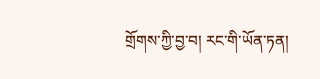གྲོགས་ཀྱི་བྱ་བ། རང་གི་ཡོན་ཏན།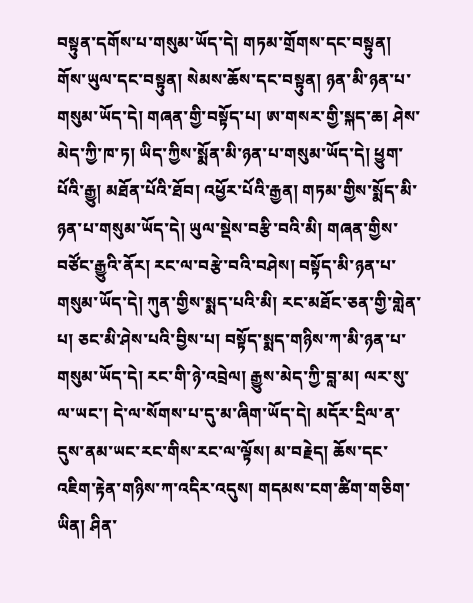བསྟུན་དགོས་པ་གསུམ་ཡོད་དེ། གཏམ་གྲོགས་དང་བསྟུན། གོས་ཡུལ་དང་བསྟུན། སེམས་ཆོས་དང་བསྟུན། ཉན་མི་ཉན་པ་གསུམ་ཡོད་དེ། གཞན་གྱི་བསྟོད་པ། ཨ་གསར་གྱི་སྐད་ཆ། ཤེས་མེད་ཀྱི་ཁ་ཏ། ཡིད་ཀྱིས་སྨོན་མི་ཉན་པ་གསུམ་ཡོད་དེ། ཕྱུག་པོའི་རྒྱུ། མཐོན་པོའི་ཐོབ། འཕྱོར་པོའི་རྒྱན། གཏམ་གྱིས་སྨོད་མི་ཉན་པ་གསུམ་ཡོད་དེ། ཡུལ་སྡེས་བརྩི་བའི་མི། གཞན་གྱིས་བཙོང་རྒྱུའི་ནོར། རང་ལ་བརྩེ་བའི་བཤེས། བསྟོད་མི་ཉན་པ་གསུམ་ཡོད་དེ། ཀུན་གྱིས་སྨད་པའི་མི། རང་མཐོང་ཅན་གྱི་གླེན་པ། ཅང་མི་ཤེས་པའི་བྱིས་པ། བསྟོད་སྨད་གཉིས་ཀ་མི་ཉན་པ་གསུམ་ཡོད་དེ། རང་གི་ཉེ་འབྲེལ། རྒྱུས་མེད་ཀྱི་བླ་མ། ལར་སུ་ལ་ཡང་། དེ་ལ་སོགས་པ་དུ་མ་ཞིག་ཡོད་དེ། མདོར་དྲིལ་ན་དུས་ནམ་ཡང་རང་གིས་རང་ལ་ལྟོས། མ་བརྗེད། ཆོས་དང་འཇིག་རྟེན་གཉིས་ཀ་འདིར་འདུས། གདམས་ངག་ཚིག་གཅིག་ཡིན། ཤིན་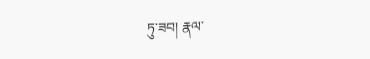ཏུ་ཟབ། རྣལ་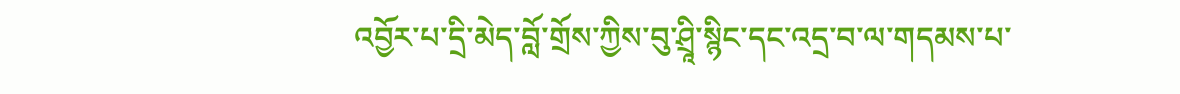འབྱོར་པ་དྲི་མེད་བློ་གྲོས་ཀྱིས་བུ་ཤྲཱི་སྙིང་དང་འདྲ་བ་ལ་གདམས་པ་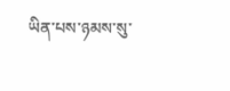ཡིན་པས་ཉམས་སུ་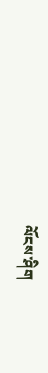ལོངས་ཤིག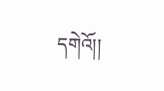དགེའོ།།